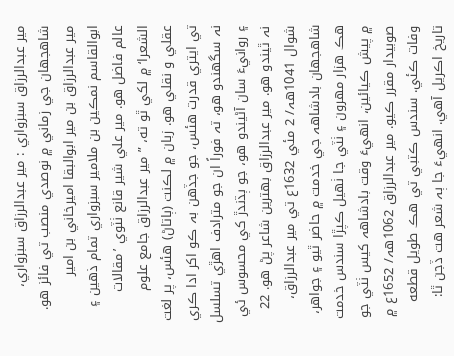مير عبدالرزاق سبزواري : مير عبدالرزاق سبزواري، شاھجھان جي زماني ۾ نوصدي منصب تي فائز هو. مير عبدالرزاق بن مير ابوالبقا اميرخاني بن امير ابوالقاسم نمڪين بن ملامير سبزواري تمام ذهين ۽ عالم فاضل هو. مير علي شير قانع ٺٽوي ’مقالات الشعرا‘ ۾ لکي ٿو ته، ”مير عبدالرزاق جامع علوم عقلي و نقلي هو. زبان ۾ لڪنت (ٻاتاڻ) هئس، پر لغت تي ايتري قدرت هئس، جو جڏهن بہ ڪو اکر ادا ڪري نہ سگهندو هو، تہ فوراً ان جو مترادف اهڙي تسلسل ۽ روانيءَ سان آڻيندو هو، جو ٻڌندڙ کي محسوس ئي نہ ٿيندو هو. مير عبدالرزاق بھترين شاعر پڻ هو. 22 شوال 1041ھہ/ 2 مئي 1632ع تي مير عبدالرزاق، شاھجھان بادشاھہ جي خدمت ۾ حاضر ٿيو ۽ جواهر، هڪ هزار مهرون ۽ ٺٽي جا ٺهيل ڪپڙا سندس خدمت ۾ پيش ڪيائين، انهيءَ وقت بادشاھہ کيس ٺٽي جو صوبيدار مقرر ڪيو. مير عبدالرزاق 1062ھہ/ 1652ع ۾ وفات ڪئي. سندس ڪتبي تي هڪ طويل قطعه تاريخ اڪريل آهي. انهيءَ جا ٻہ شعر هت ڏجن ٿا: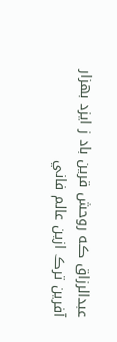عبدالرزاق ڪه روحش قرين باد ز ايزد بهزار آفرين ترڪ ازين عالم فاني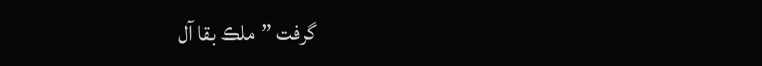گرفت ”ملڪ بقا آل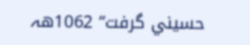حسيني گرفت“ 1062ھہ